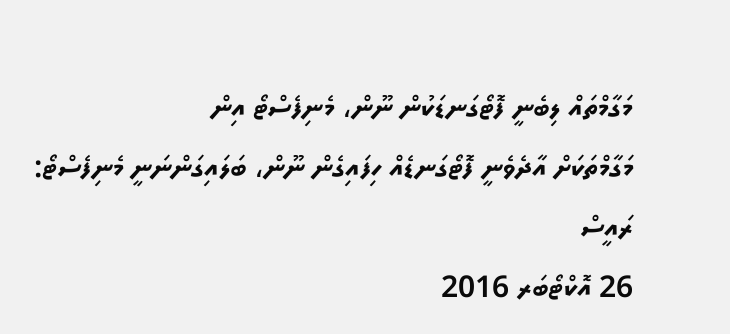މަގާމްތައް ލިބެނީ ފޮޓޯގަނޑަކުން ނޫން، މެނިފެސްޓޯ އިން
މަގާމްތަކަށް އާދެވެނީ ފޮޓޯގަނޑެއް ހިފައިގެން ނޫން، ބަލައިގަންނަނީ މެނިފެސްޓޯ: ރައީސް
26 އޮކްޓޯބަރ 2016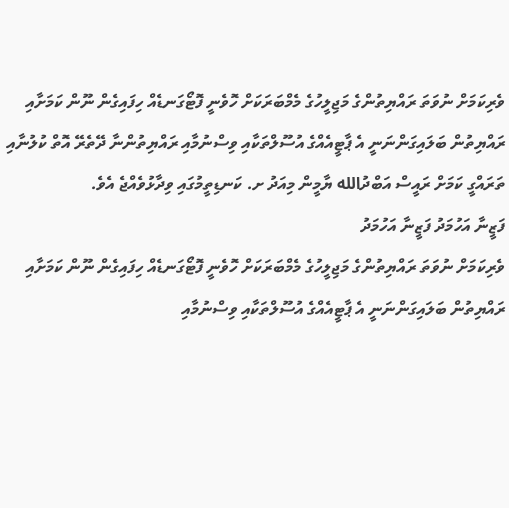ވެރިކަމަށް ނުވަތަ ރައްޔިތުންގެ މަޖިލީހުގެ މެމްބަރަކަށް ހޮވެނީ ފޮޓޯގަނޑެއް ހިފައިގެން ނޫން ކަމަށާއި ރައްޔިތުން ބަލައިގަންނަނީ އެ ޕާޓީއެއްގެ އުސޫލްތަކާއި ވިސްނުމާއި ރައްޔިތުންނާ ދޭތެރޭ އޮތް ކުލުނާއި ތަރައްގީ ކަމަށް ރައީސް އަބްދުالله ޔާމީން މިއަދު ށ. ކަނޑިތީމުގައި ވިދާޅުވެއްޖެ އެވެ.
ފަޒީނާ އަހުމަދު ފަޒީނާ އަހުމަދު
ވެރިކަމަށް ނުވަތަ ރައްޔިތުންގެ މަޖިލީހުގެ މެމްބަރަކަށް ހޮވެނީ ފޮޓޯގަނޑެއް ހިފައިގެން ނޫން ކަމަށާއި ރައްޔިތުން ބަލައިގަންނަނީ އެ ޕާޓީއެއްގެ އުސޫލްތަކާއި ވިސްނުމާއި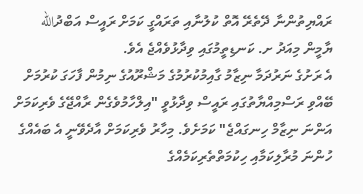ރައްޔިތުންނާ ދޭތެރޭ އޮތް ކުލުނާއި ތަރައްގީ ކަމަށް ރައީސް އަބްދުالله ޔާމީން މިއަދު ށ. ކަނޑިތީމުގައި ވިދާޅުވެއްޖެ އެވެ.
އެ ރަށުގެ ނަރުދަމާ ނިޒާމު ގާއިމުކުރުމުގެ މަޝްރޫއުގެ ނިމުން ފާހަގަ ކުރުމަށް ބޭއްވި ރަސްމިއްޔާތުގައި ރައީސް ވިދާޅުވީ "އިލްހާމުވެގެން ރާއްޖޭގެ ވެރިކަމަށް އަންނަ ނިޒާމް ހިނގައްޖެ" ކަމަށެވެ. މިހާރު ވެރިކަމަށް އާދެވޭނީ އެ ބައެއްގެ ހުންނަ މުރާލިކަމާއި ހިކުމަތްތެރިކަމެއްގެ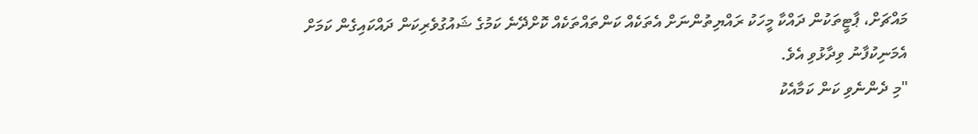މައްޗަށް، ޕާޓީތަކުން ދައްކާ މީހަކު ރައްޔިތުންނަށް އެތަކެއް ކަންތައްތަކެއް ކޮށްދޭނެ ކަމުގެ ޝައުގުވެރިކަން ދައްކައިގެން ކަމަށް އެމަނިކުފާނު ވިދާޅުވި އެވެ.
"މި ދެންނެވި ކަން ކަމާއެކު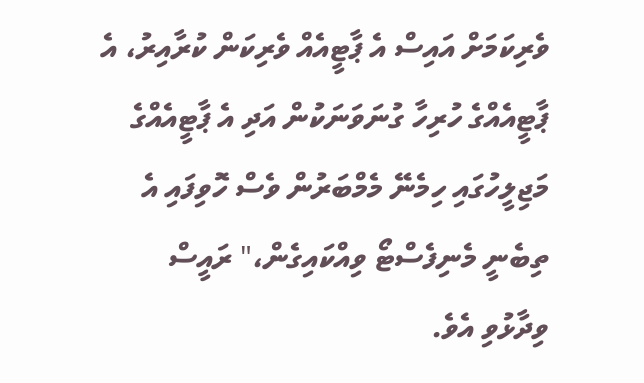ވެރިކަމަށް އައިސް އެ ޕާޓީއެއް ވެރިކަން ކުރާއިރު، އެ ޕާޓީއެއްގެ ހުރިހާ ގުނަވަނަކުން އަދި އެ ޕާޓީއެއްގެ މަޖިލީހުގައި ހިމެނޭ މެމްބަރުން ވެސް ހޮވިފައި އެ ތިބެނީ މެނިފެސްޓޯ ވިއްކައިގެން،" ރައީސް ވިދާޅުވި އެވެ.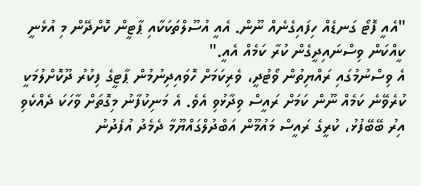"އެއީ ފޮޓޯ ގަނޑެއް ހިފައިގެނެއް ނޫން. އެއީ އުސޫލްތަކަކާއި ޕާޓީން ކޮށްދޭން މި އުޅެނީ ކީއްކަން ވިސްނައިދީގެން ކުރާ ކަމެއް އެއީ."
އެ ވިސްނުމުގައި ރައްޔިތުން ވޯޓުދީ، ވެރިކަމަށް ހޮވައިދިނުމުން ޕާޓީގެ ފިކުރު ދޫކޮށްލުމަކީ ކުރެވޭނެ ކަމެއް ނޫން ކަމަށް ރައީސް ވިދާޅުވި އެވެ. އެ މަނިކުފާނު މިގޮތަށް ވާހަކަ ދެއްކެވި އިރު ބޭބޭފުޅު، ކުރީގެ ރައީސް މައުމޫން އަބްދުލްގައްޔޫމާ ދެމެދު އުފެދުނު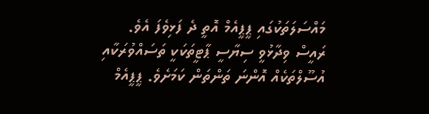މައްސަލަތަކުގައި ޕީޕީއެމް އޮތީ ދެ ފަޅިވެފަ އެވެ.
ރައީސް ވިދާޅުވީ ސިޔާސީ ޕާޓީތަކަކީ ތަސައްވުރަކާއި އުސޫލްތަކެއް އޮންނަ ތަންތަން ކަމަށެވެ. ޕީޕީއެމް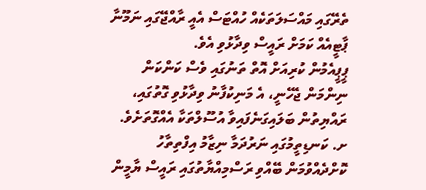ތެރޭގައި މައްސަލަތަކެއް ހުއްޓަސް އެއީ ރާއްޖޭގައި ނަމޫނާ ޕާޓީއެއް ކަމަށް ރައީސް ވިދާޅުވި އެވެ.
ޕީޕީއެމުން ކުރިއަށް އޮތް ތަނުގައި ވެސް ކަންކަން ނިންމަން ޖެހޭނީ، އެ މަނިކުފާނު ވިދާޅުވި ގޮތުގައި، ރައްޔިތުން ބަލައިގަނެފައިވާ އުސޫލްތަކާ އެއްގޮތަށެވެ.
ށ. ކަނޑިތީމުގައި ނަރުދަމާ ނިޒާމު އިފްތިތާހު ކޮށްދެއްވުމަން ބޭއްވި ރަސްމިއްޔާތުގައި ރައީސް ޔާމީން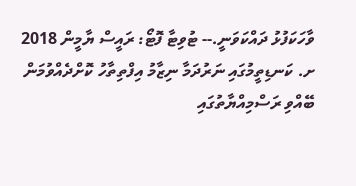ވާހަކަފުޅު ދައްކަވަނީ.-- ޓުވިޓާ ފޮޓޯ: ރައީސް ޔާމީން 2018
ށ. ކަނޑިތީމުގައި ނަރުދަމާ ނިޒާމު އިފްތިތާހު ކޮށްދެއްވުމަން ބޭއްވި ރަސްމިއްޔާތުގައި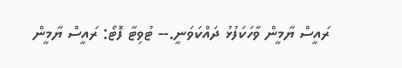ރައީސް ޔާމީން ވާހަކަފުޅު ދައްކަވަނީ.-- ޓުވިޓާ ފޮޓޯ: ރައީސް ޔާމީން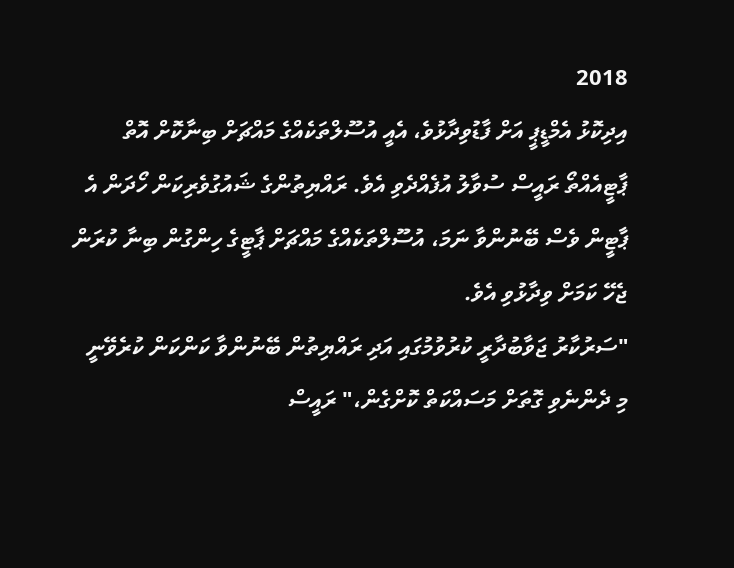2018
އިދިކޮޅު އެމްޑީޕީ އަށް ފާޑުވިދާޅުވެ، އެއީ އުސޫލްތަކެއްގެ މައްޗަށް ބިނާކޮށް އޮތް ޕާޓީއެއްތޯ ރައީސް ސުވާލު އުފެއްދެވި އެވެ. ރައްޔިތުންގެ ޝައުގުވެރިކަން ހޯދަން އެ ޕާޓީން ވެސް ބޭނުންވާ ނަމަ، އުސޫލްތަކެއްގެ މައްޗަށް ޕާޓީގެ ހިންގުން ބިނާ ކުރަން ޖެހޭ ކަމަށް ވިދާޅުވި އެވެ.
"ސަރުކާރު ޖަވާބުދާރީ ކުރުވުމުގައި އަދި ރައްޔިތުން ބޭނުންވާ ކަންކަން ކުރެވޭނީ މި ދެންނެވި ގޮތަށް މަސައްކަތް ކޮށްގެން،" ރައީސް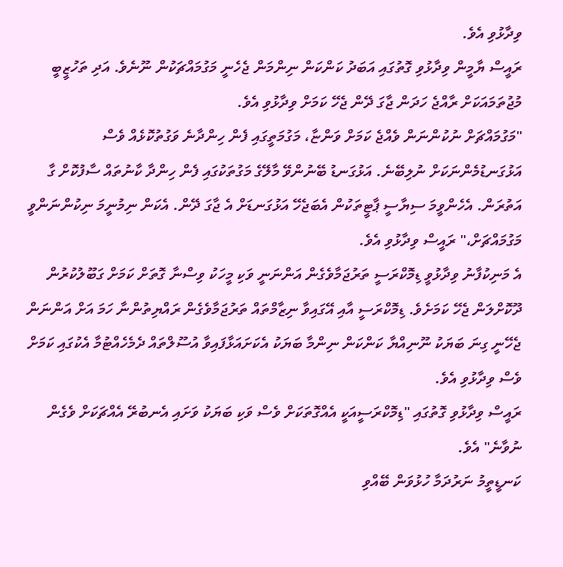ވިދާޅުވި އެވެ.
ރައީސް ޔާމީން ވިދާޅުވި ގޮތުގައި އަބަދު ކަންކަން ނިންމަން ޖެހެނީ މަގުމައްޗަކުން ނޫނެވެ. އަދި ތަހުޒީބީ މުޖުތަމައަކަށް ރާއްޖެ ހަދަން ޖާގަ ދޭން ޖެހޭ ކަމަށް ވިދާޅުވި އެވެ.
"މަގުމައްޗަށް ނުކުންނަން ވެއްޖެ ކަމަށް ވަންޏާ، މަގުމަތީގައި ފެން ހިންދާނެ ވަގުތުކޮޅެއް ވެސް އަޅުގަނޑުމެންނަކަށް ނުލިބޭނެ. އަޅުގަނޑު ބޭނުންވޭ މާލޭގެ މަގުތަކުގައި ފެން ހިންދާ ކާނުތައް ސާފުކޮށް ގާ އަތުރަން. އެހެންވީމަ ސިޔާސީ ޕާޓީތަކުން އެބަޖެހޭ އަޅުގަނޑަށް އެ ޖާގަ ދޭން. އެކަން ނިމުނީމަ ނިކުންނަންވީ މަގުމައްޗަށް،" ރައީސް ވިދާޅުވި އެވެ.
އެ މަނިކުފާނު ވިދާޅުވީ ޑިމޮކްރަސީ ތަރުޖަމާވެގެން އަންނަނީ ވަކި މީހަކު ވިސްނާ ގޮތަށް ކަމަށް ގަބޫލުކުރުން ދޫކޮށްލަން ޖެހޭ ކަމަށެވެ. ޑިމޮކްރަސީ އާއި އޭގައިވާ ނިޒާމްތައް ތަރުޖަމާވެގެން ރައްޔިތުންނާ ހަމަ އަށް އަންނަން ޖެހޭނީ ގިނަ ބަޔަކު ނޫނިއްޔާ ކަންކަން ނިންމާ ބަޔަކު އެކަށައަޅާފައިވާ އުސޫލްތައް ދެމެހެއްޓުމާ އެކުގައި ކަމަށް ވެސް ވިދާޅުވި އެވެ.
ރައީސް ވިދާޅުވި ގޮތުގައި "ޑިމޮކްރަސީއަކީ އެއްގޮތަކަށް ވެސް ވަކި ބަޔަކު ވަށައި އެނބުރޭ އެއްޗަކަށް ވެގެން ނުވާނެ" އެވެ.
ކަނޑީތީމު ނަރުދަމާ ހުޅުވަން ބޭއްވި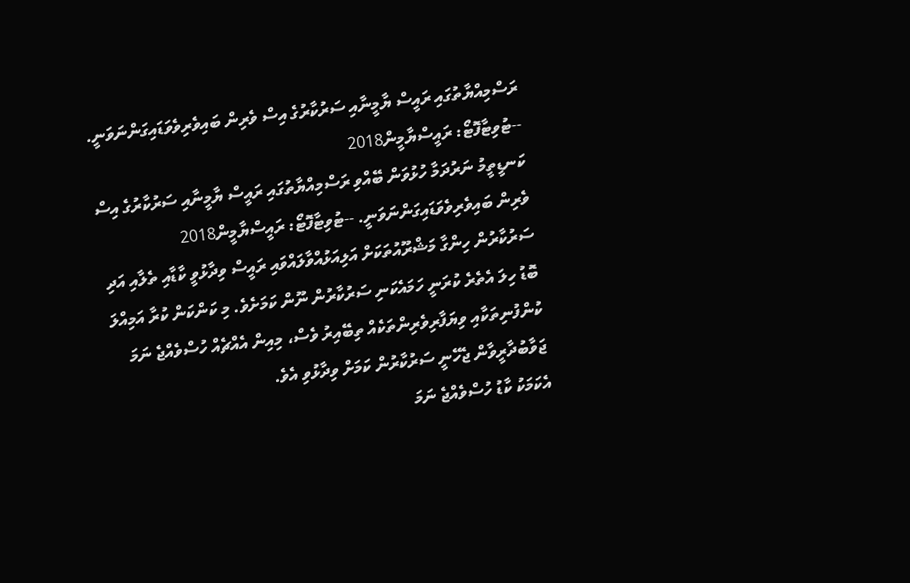ރަސްމިއްޔާތުގައި ރައީސް ޔާމީނާއި ސަރުކާރުގެ އިސް ވެރިން ބައިވެރިވެވަޑައިގަންނަވަނީ. --ޓުވިޓާފޮޓޯ: ރައީސްޔާމީން2018
ކަނޑީތީމު ނަރުދަމާ ހުޅުވަން ބޭއްވި ރަސްމިއްޔާތުގައި ރައީސް ޔާމީނާއި ސަރުކާރުގެ އިސް ވެރިން ބައިވެރިވެވަޑައިގަންނަވަނީ. --ޓުވިޓާފޮޓޯ: ރައީސްޔާމީން2018
ސަރުކާރުން ހިންގާ މަޝްރޫއުތަކަށް އަލިއަޅުއްވާލައްވައި ރައީސް ވިދާޅުވީ ކާޑާއި ތެލާއި އަދި ބޮޑު ހިލަ އެތެރެ ކުރަނީ ހަމައެކަނި ސަރުކާރުން ނޫން ކަމަށެވެ. މި ކަންކަން ކުރާ އަމިއްލަ ކުންފުނިތަކާއި ވިޔަފާރިވެރިންތަކެއް ތިބޭއިރު ވެސް، މިއިން އެއްޗެއް ހުސްވެއްޖެ ނަމަ ޖަވާބުދާރީވާން ޖެހޭނީ ސަރުކާރުން ކަމަށް ވިދާޅުވި އެވެ.
އެކަމަކު ކާޑު ހުސްވެއްޖެ ނަމަ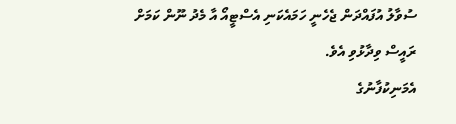ސުވާލު އުފައްދަން ޖެހެނީ ހަމައެކަނި އެސްޓީއޯ އާ މެދު ނޫން ކަމަށް ރައީސް ވިދާޅުވި އެވެ.
އެމަނިކުފާނުގެ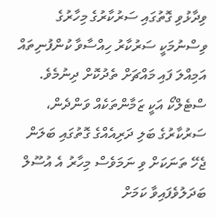ވިދާޅުވި ގޮތުގައި ސަރުކާރުގެ މިހާރުގެ ވިސްނުމަކީ ސަރުކާރު ހިއްސާވާ ކުންފުނިތައް އަމިއްލަ ފައި މައްޗަށް ތެދުކޮށް ދިނުމެވެ. ސްޓެލްކޯ އަކީ ޒަމާންތަކެއް ވަންދެން، ސަރުކާރުގެ ބަލި ދަރިއެއްގެ ގޮތުގައި ބަލަން ޖެހޭ ތަނަކަށް ވި ނަމަވެސް މިހާރު އެ އުސޫލް ބަދަލުވެފައިވާ ކަމަށް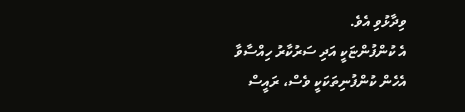ވިދާޅުވި އެވެ.
އެ ކުންފުންޏަކީ އަދި ސަރުކާރު ހިއްސާވާ އެހެން ކުންފުނިތަކަކީ ވެސް، ރައީސް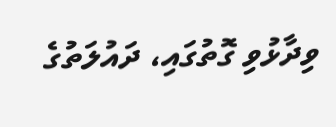ވިދާޅުވި ގޮތުގައި، ދައުލަތުގެ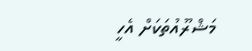މަޝްރޫއުތަކަށް އެހީ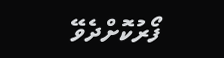ފޯރުކޮށްދެވޭ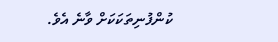ކުންފުނިތަކަކަށް ވާނެ އެވެ.